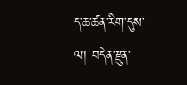ད་ཆ་ཚན་རིག་དུས་ལ། བདེན་རྫུན་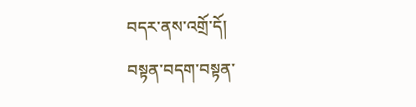བདར་ནས་འགྲོ་དོ།
བསྟན་བདག་བསྟན་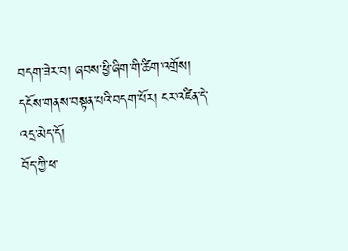བདག་ཟེར་བ། ཞབས་ཕྱི་ཞིག་གི་ཚིག་འགྲོས།
དངོས་གནས་བསྟན་པའི་བདག་པོར། ངར་འཛིན་དེ་འདྲ་མེད་དོ།
བོད་ཀྱི་ཕ་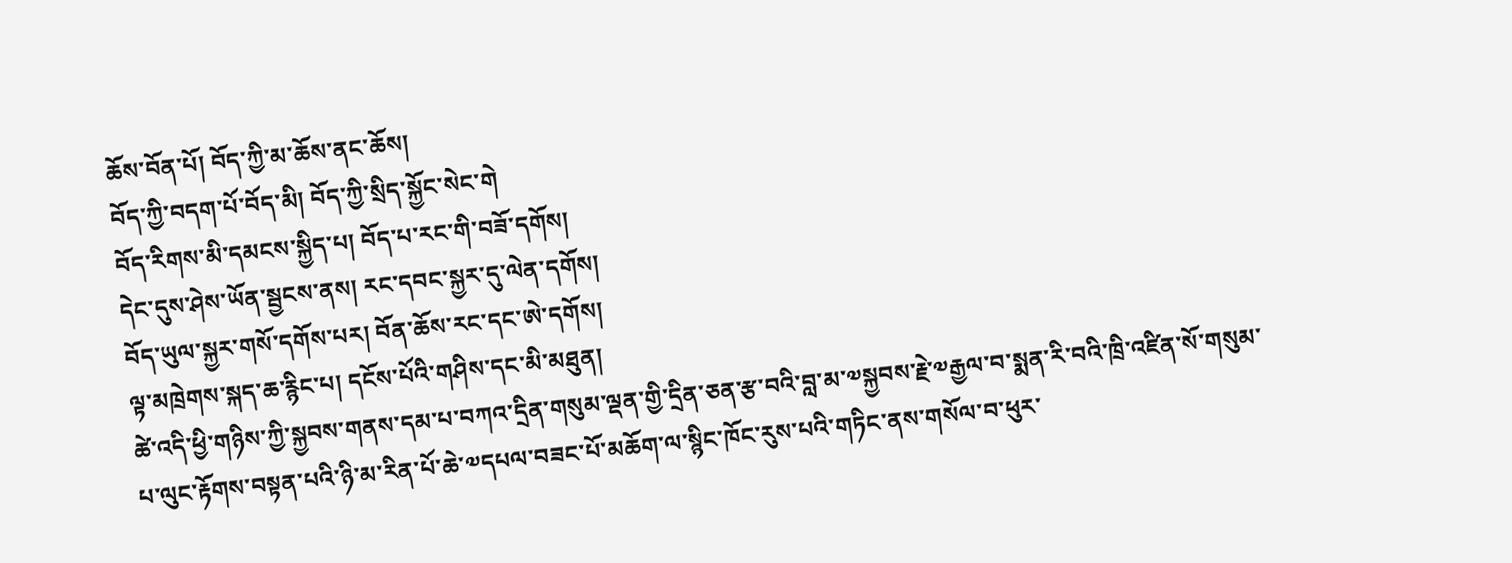ཆོས་བོན་པོ། བོད་ཀྱི་མ་ཆོས་ནང་ཆོས།
བོད་ཀྱི་བདག་པོ་བོད་མི། བོད་ཀྱི་སྲིད་སྐྱོང་སེང་གེ
བོད་རིགས་མི་དམངས་སྐྱིད་པ། བོད་པ་རང་གི་བཟོ་དགོས།
དེང་དུས་ཤེས་ཡོན་སྦྱངས་ནས། རང་དབང་སྐྱར་དུ་ལེན་དགོས།
བོད་ཡུལ་སྐྱར་གསོ་དགོས་པར། བོན་ཆོས་རང་དང་ཨེ་དགོས།
ལྟ་མཁྲེགས་སྐད་ཆ་རྙིང་པ། དངོས་པོའི་གཤིས་དང་མི་མཐུན།
ཚེ་འདི་ཕྱི་གཉིས་ཀྱི་སྐྱབས་གནས་དམ་པ་བཀའ་དྲིན་གསུམ་ལྡན་གྱི་དྲིན་ཅན་རྩ་བའི་བླ་མ་༧སྐྱབས་རྗེ་༧རྒྱལ་བ་སྨན་རི་བའི་ཁྲི་འཛིན་སོ་གསུམ་པ་ལུང་རྟོགས་བསྟན་པའི་ཉི་མ་རིན་པོ་ཆེ་༧དཔལ་བཟང་པོ་མཆོག་ལ་སྙིང་ཁོང་རུས་པའི་གཏིང་ནས་གསོལ་བ་ཕུར་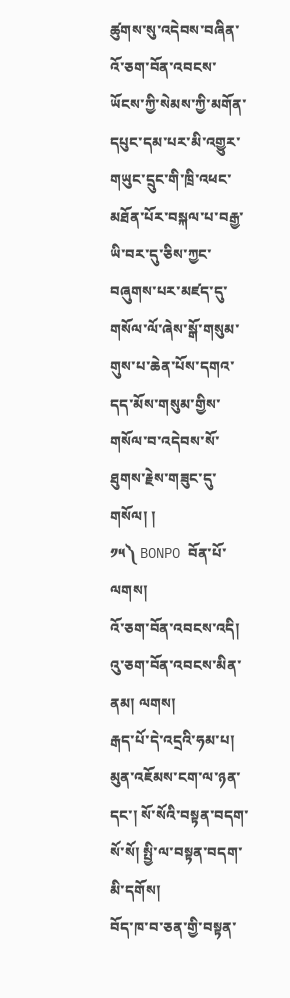ཚུགས་སུ་འདེབས་བཞིན་འོ་ཅག་བོན་འབངས་ཡོངས་ཀྱི་སེམས་ཀྱི་མགོན་དཔུང་དམ་པར་མི་འགྱུར་གཡུང་དྲུང་གི་ཁྲི་འཕང་མཐོན་པོར་བསྐལ་པ་བརྒྱ་ཡི་བར་དུ་ཅིས་ཀྱང་བཞུགས་པར་མཛད་དུ་གསོལ་ལོ་ཞེས་སྒོ་གསུམ་གུས་པ་ཆེན་པོས་དགའ་དད་མོས་གསུམ་གྱིས་གསོལ་བ་འདེབས་སོ་ཐུགས་རྗེས་གཟུང་དུ་གསོལ། །
༡༥༽ BONPO བོན་པོ་ལགས།
འོ་ཅག་བོན་འབངས་འདི། འུ་ཅག་བོན་འབངས་མིན་ནམ། ལགས།
རྒད་པོ་དེ་འདྲའི་ཧམ་པ། མུན་འཇོམས་ངག་ལ་ཉན་དང་། སོ་སོའི་བསྟན་བདག་སོ་སོ། སྤྱི་ལ་བསྟན་བདག་མི་དགོས།
བོད་ཁ་བ་ཅན་གྱི་བསྟན་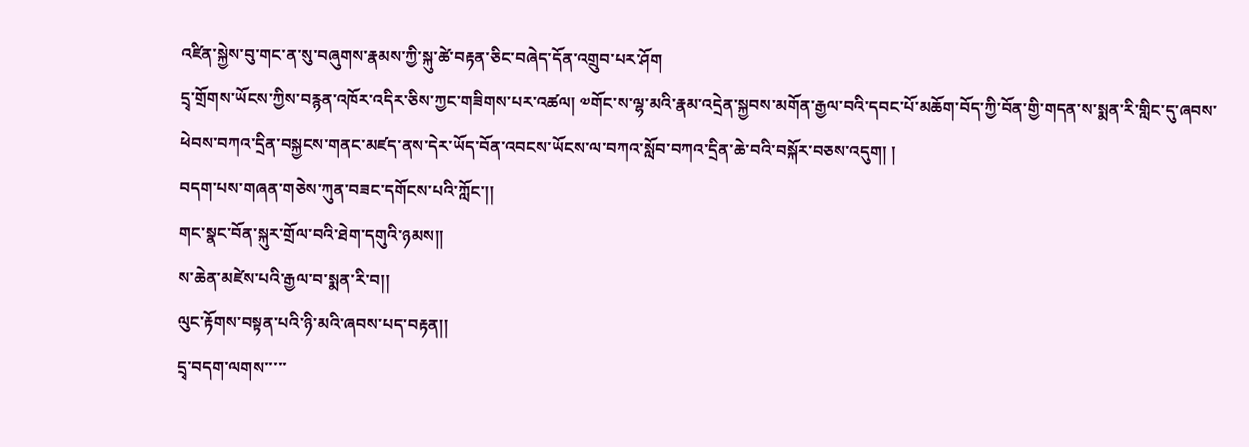འཛིན་སྐྱེས་བུ་གང་ན་སུ་བཞུགས་རྣམས་ཀྱི་སྐུ་ཚེ་བརྟན་ཅིང་བཞེད་དོན་འགྲུབ་པར་ཤོག
དྲྭ་གྲོགས་ཡོངས་ཀྱིས་བརྙན་འཁོར་འདིར་ཅིས་ཀྱང་གཟིགས་པར་འཚལ། ༧གོང་ས་ལྷ་མའི་རྣམ་འདྲེན་སྐྱབས་མགོན་རྒྱལ་བའི་དབང་པོ་མཆོག་བོད་ཀྱི་བོན་གྱི་གདན་ས་སྨན་རི་གླིང་དུ་ཞབས་ཕེབས་བཀའ་དྲིན་བསྐྱངས་གནང་མཛད་ནས་དེར་ཡོད་བོན་འབངས་ཡོངས་ལ་བཀའ་སློབ་བཀའ་དྲིན་ཆེ་བའི་བསྐོར་བཅས་འདུག། །
བདག་པས་གཞན་གཅེས་ཀུན་བཟང་དགོངས་པའི་ཀློང་།།
གང་སྣང་བོན་སྐུར་གྲོལ་བའི་ཐེག་དགུའི་ཉམས།།
ས་ཆེན་མཛེས་པའི་རྒྱལ་བ་སྨན་རི་བ།།
ལུང་རྟོགས་བསྟན་པའི་ཉི་མའི་ཞབས་པད་བརྟན།།
དྲྭ་བདག་ལགས་་་་་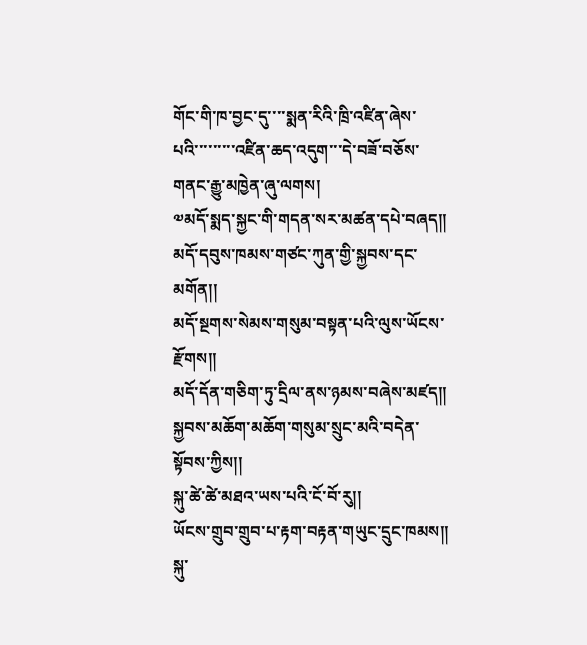གོང་གི་ཁ་བྱང་དུ་་་་སྨན་རིའི་ཁྲི་འཛིན་ཞེས་པའི་་་་་་་་་འཛིན་ཆད་འདུག་་་དེ་བཟོ་བཅོས་གནང་རྒྱུ་མཁྱེན་ཞུ་ལགས།
༧མདོ་སྨད་སྐྱང་གི་གདན་སར་མཚན་དཔེ་བཞད།།
མདོ་དབུས་ཁམས་གཙང་ཀུན་གྱི་སྐྱབས་དང་མགོན།།
མདོ་སྔགས་སེམས་གསུམ་བསྟན་པའི་ལུས་ཡོངས་རྫོགས།།
མདོ་དོན་གཅིག་ཏུ་དྲིལ་ནས་ཉམས་བཞེས་མཛད།།
སྐྱབས་མཆོག་མཆོག་གསུམ་སྲུང་མའི་བདེན་སྟོབས་ཀྱིས།།
སྐུ་ཚེ་ཚེ་མཐའ་ཡས་པའི་ངོ་བོ་རུ།།
ཡོངས་གྲུབ་གྲུབ་པ་རྟག་བརྟན་གཡུང་དྲུང་ཁམས།།
སྐུ་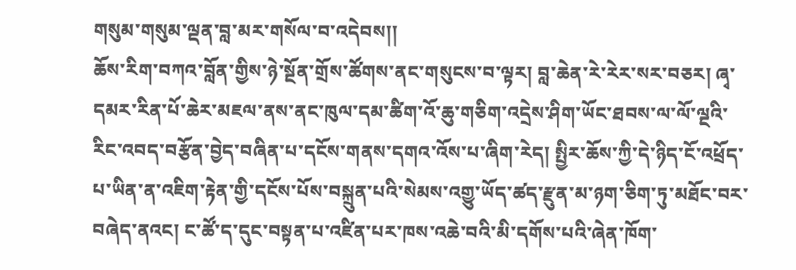གསུམ་གསུམ་ལྡན་བླ་མར་གསོལ་བ་འདེབས།།
ཆོས་རིག་བཀའ་བློན་གྱིས་ཉེ་སྔོན་གྲོས་ཚོགས་ནང་གསུངས་བ་ལྟར། བླ་ཆེན་རེ་རེར་སར་བཅར། ཞྭ་དམར་རིན་པོ་ཆེར་མཇལ་ནས་ནང་ཁུལ་དམ་ཚིག་འོ་ཆུ་གཅིག་འདྲེས་ཤིག་ཡོང་ཐབས་ལ་ལོ་ལྔའི་རིང་འབད་བརྩོན་བྱེད་བཞིན་པ་དངོས་གནས་དགའ་འོས་པ་ཞིག་རེད། སྤྱིར་ཆོས་ཀྱི་དེ་ཉིད་ངོ་འཕྲོད་པ་ཡིན་ན་འཇིག་རྟེན་གྱི་དངོས་པོས་བསྐྲུན་པའི་སེམས་འགྱུ་ཡོད་ཚད་རྫུན་མ་ཉག་ཅིག་ཏུ་མཐོང་བར་བཞེད་ནའང། ང་ཚོ་ད་དུང་བསྟན་པ་འཛིན་པར་ཁས་འཆེ་བའི་མི་དགོས་པའི་ཞེན་ཁོག་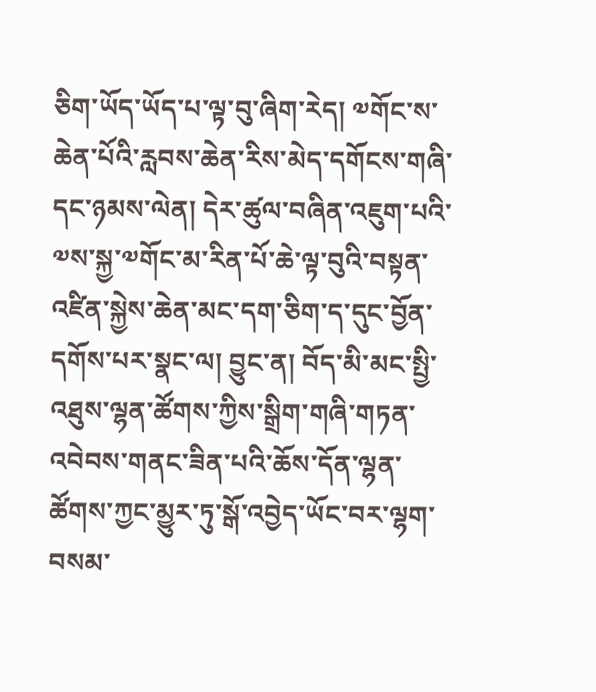ཅིག་ཡོད་ཡོད་པ་ལྟ་བུ་ཞིག་རེད། ༧གོང་ས་ཆེན་པོའི་རླབས་ཆེན་རིས་མེད་དགོངས་གཞི་དང་ཉམས་ལེན། དེར་ཚུལ་བཞིན་འཇུག་པའི་༧ས་སྐྱ་༧གོང་མ་རིན་པོ་ཆེ་ལྟ་བུའི་བསྟན་འཛིན་སྐྱེས་ཆེན་མང་དག་ཅིག་ད་དུང་བྱོན་དགོས་པར་སྣང་ལ། བྱུང་ན། བོད་མི་མང་སྤྱི་འཐུས་ལྷན་ཚོགས་ཀྱིས་སྒྲིག་གཞི་གཏན་འབེབས་གནང་ཟིན་པའི་ཆོས་དོན་ལྷན་ཚོགས་ཀྱང་མྱུར་ཏུ་སྒོ་འབྱེད་ཡོང་བར་ལྷག་བསམ་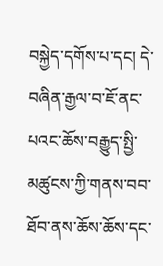བསྐྱེད་དགོས་པ་དང། དེ་བཞིན་རྒྱལ་བ་ཇོ་ནང་པའང་ཆོས་བརྒྱུད་སྤྱི་མཚུངས་ཀྱི་གནས་བབ་ཐོབ་ནས་ཆོས་ཆོས་དང་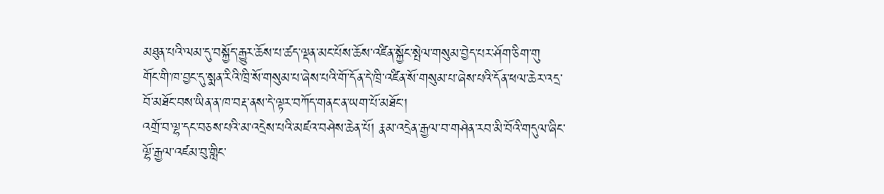མཐུན་པའི་ལམ་དུ་བསྐྱོད་རྒྱུར་ཆོས་པ་ཚད་ལྡན་མང་པོས་ཆོས་འཛིན་སྐྱོང་སྤེལ་གསུམ་བྱེད་པར་ཤོག་ཅིག་གུ
གོང་གི་ཁ་བྱང་དུ་སྨན་རིའི་ཁྲི་སོ་གསུམ་པ་ཞེས་པའི་གོ་དོན་དེ་ཁྲི་འཛིན་སོ་གསུམ་པ་ཞེས་པའི་དོན་ཕལ་ཆེར་འདྲ་བོ་མཐོང་བས་ཡིན་ན་ཁ་བརྡ་ནས་དེ་ལྟར་བཀོད་གནང་ན་ཡག་པོ་མཐོང་།
འགྲོ་བ་ལྷ་དང་བཅས་པའི་མ་འདྲེས་པའི་མཛའ་བཤེས་ཆེན་པོ། རྣམ་འདྲེན་རྒྱལ་བ་གཤེན་རབ་མི་བོའི་གདུལ་ཞིང་ལྷོ་རྒྱལ་འཛམ་བུ་གླིང་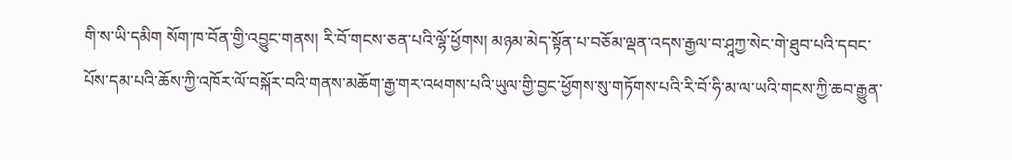གི་ས་ཡི་དམིག སོག་ཁ་བོན་གྱི་འབྱུང་གནས། རི་བོ་གངས་ཅན་པའི་ལྷོ་ཕྱོགས། མཉམ་མེད་སྟོན་པ་བཅོམ་ལྡན་འདས་རྒྱལ་བ་ཤཱཀྱ་སེང་གེ་ཐུབ་པའི་དབང་པོས་དམ་པའི་ཆོས་ཀྱི་འཁོར་ལོ་བསྐོར་བའི་གནས་མཆོག་རྒྱ་གར་འཕགས་པའི་ཡུལ་གྱི་བྱང་ཕྱོགས་སུ་གཏོགས་པའི་རི་བོ་ཧི་མ་ལ་ཡའི་གངས་ཀྱི་ཆབ་རྒྱུན་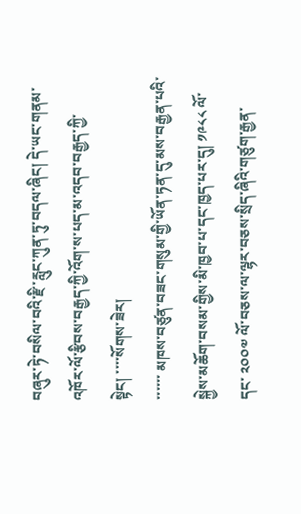བཞུར་ཏེ་བསིལ་བའི་རྫི་རླུང་ཀུན་ཏུ་བདལ་ཞིང། དེ་ཡང་གནམ་འཁོར་ལོ་རྩིབས་བརྒྱད་ཀྱི་འོག་ས་པད་མ་འདབ་བརྒྱད་ཀྱི་སྟེང། ་་་་སོགས་ཟེར།
་་་་་་ མཁས་བཙུན་བཟང་གསུམ་གྱི་ཡོན་ཏན་དུ་མས་བརྒྱན་པའི་སྐྱེས་མཆོག་བསམ་གྱིས་མི་ཁྱབ་པ་དང་ཁྱད་པར་དུ། ༡༩༨༨ ལོ་དང་ ༢༠༠༧ ལོ་བཅས་ལ་ལྷར་བཅས་སྲིད་ཞིའི་གཙུག་རྒྱན་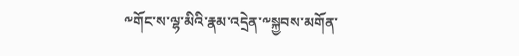༸གོང་ས་ལྷ་མིའི་རྣམ་འདྲེན་༸སྐྱབས་མགོན་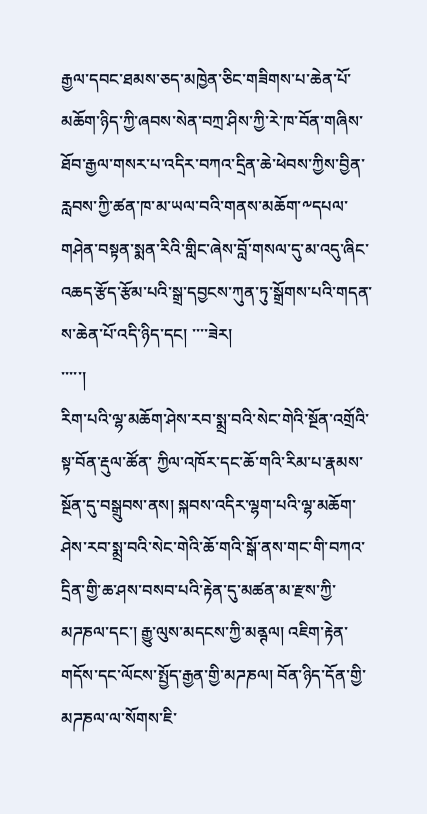རྒྱལ་དབང་ཐམས་ཅད་མཁྱེན་ཅིང་གཟིགས་པ་ཆེན་པོ་མཆོག་ཉིད་ཀྱི་ཞབས་སེན་བཀྲ་ཤིས་ཀྱི་རེ་ཁ་བོན་གཞིས་ཐོབ་རྒྱལ་གསར་པ་འདིར་བཀའ་དྲིན་ཆེ་ཕེབས་ཀྱིས་བྱིན་རླབས་ཀྱི་ཚན་ཁ་མ་ཡལ་བའི་གནས་མཆོག་༸དཔལ་གཤེན་བསྟན་སྨན་རིའི་གླིང་ཞེས་བློ་གསལ་དུ་མ་འདུ་ཞིང་འཆད་རྩོད་རྩོམ་པའི་སྒྲ་དབྱངས་ཀུན་ཏུ་སྒྲོགས་པའི་གདན་ས་ཆེན་པོ་འདི་ཉིད་དང། ་་་་ཟེར།
་་་་་།
རིག་པའི་ལྷ་མཆོག་ཤེས་རབ་སྨྲ་བའི་སེང་གེའི་སྔོན་འགྲོའི་སྟ་བོན་རྡུལ་ཚོན་ ཀྱིལ་འཁོར་དང་ཆོ་གའི་རིམ་པ་རྣམས་སྔོན་དུ་བསྒྲུབས་ནས། སྐབས་འདིར་ལྷག་པའི་ལྷ་མཆོག་ཤེས་རབ་སྨྲ་བའི་སེང་གེའི་ཆོ་གའི་སྒོ་ནས་གང་གི་བཀའ་དྲིན་གྱི་ཆ་ཤས་བསབ་པའི་རྟེན་དུ་མཚན་མ་རྫས་ཀྱི་མཌཎལ་དང་། རྒྱུ་ལུས་མདངས་ཀྱི་མནྚལ། འཇིག་རྟེན་གདོས་དང་ལོངས་སྤྱོད་རྒྱན་གྱི་མཌཎལ། བོན་ཉིད་དོན་གྱི་མཌཎལ་ལ་སོགས་ཇི་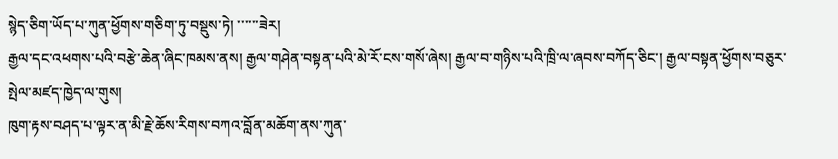སྙེད་ཅིག་ཡོད་པ་ཀུན་ཕྱོགས་གཅིག་ཏུ་བསྡུས་ཏེ། ་་་་་་ཟེར།
རྒྱལ་དང་འཕགས་པའི་བརྩེ་ཆེན་ཞིང་ཁམས་ནས། རྒྱལ་གཤེན་བསྟན་པའི་མེ་རོ་ངས་གསོ་ཞེས། རྒྱལ་བ་གཉིས་པའི་ཁྲི་ལ་ཞབས་བཀོད་ཅིང་། རྒྱལ་བསྟན་ཕྱོགས་བཅུར་སྤེལ་མཛད་ཁྱེད་ལ་གུས།
ཁུག་རྟས་བཤད་པ་ལྟར་ན་མི་རྗེ་ཆོས་རིགས་བཀའ་བློན་མཆོག་ནས་ཀུན་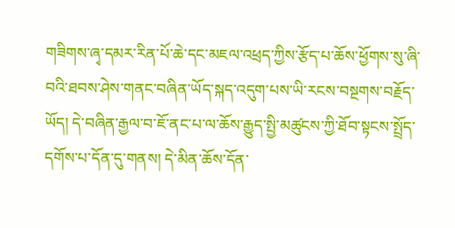གཟིགས་ཞྭ་དམར་རིན་པོ་ཆེ་དང་མཇལ་འཕྲད་ཀྱིས་རྩོད་པ་ཆོས་ཕྱོགས་སུ་ཞི་བའི་ཐབས་ཤེས་གནང་བཞིན་ཡོད་སྐད་འདུག་པས་ཡི་རངས་བསྔགས་བརྗོད་ཡོད། དེ་བཞིན་རྒྱལ་བ་ཇོ་ནང་པ་ལ་ཆོས་རྒྱུད་སྤྱི་མཚུངས་ཀྱི་ཐོབ་སྟངས་སྤྲོད་དགོས་པ་དོན་དུ་གནས། དེ་མིན་ཆོས་དོན་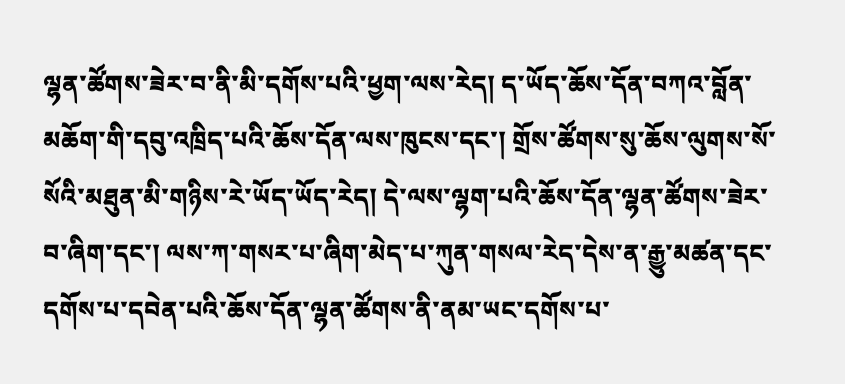ལྷན་ཚོགས་ཟེར་བ་ནི་མི་དགོས་པའི་ཕྱག་ལས་རེད། ད་ཡོད་ཆོས་དོན་བཀའ་བློན་མཆོག་གི་དབུ་འཁྲིད་པའི་ཆོས་དོན་ལས་ཁུངས་དང་། གྲོས་ཚོགས་སུ་ཆོས་ལུགས་སོ་སོའི་མཐུན་མི་གཉིས་རེ་ཡོད་ཡོད་རེད། དེ་ལས་ལྷག་པའི་ཆོས་དོན་ལྷན་ཚོགས་ཟེར་བ་ཞིག་དང་། ལས་ཀ་གསར་པ་ཞིག་མེད་པ་ཀུན་གསལ་རེད་དེས་ན་རྒྱུ་མཚན་དང་དགོས་པ་དབེན་པའི་ཆོས་དོན་ལྷན་ཚོགས་ནི་ནམ་ཡང་དགོས་པ་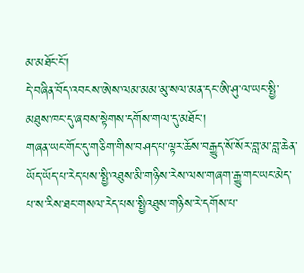མ་མཐོང་ངོ་།
དེ་བཞིན་བོད་འབངས་ཨེས་ལམ་མམ་མུ་སལ་མན་དང་ཨི་ཤུ་ལ་ཡང་སྤྱི་མཐུས་ཁང་དུ་ཞབས་སྟེགས་དགོས་གལ་དུ་མཐོང་།
གཞན་ཡང་གོང་དུ་གཅིག་གིས་བཤད་པ་ལྟར་ཆོས་བརྒྱུད་སོ་སོར་བླ་མ་བླ་ཆེན་ཡོད་ཡོད་པ་རེད་པས་སྤྱི་འཐུས་མི་གཉིས་རེས་ལས་གཞག་རྒྱུ་གང་ཡང་མེད་པ་ས་རིས་ཐང་གསལ་རེད་པས་སྤྱིའཐུས་གཉིས་རེ་དགོས་པ་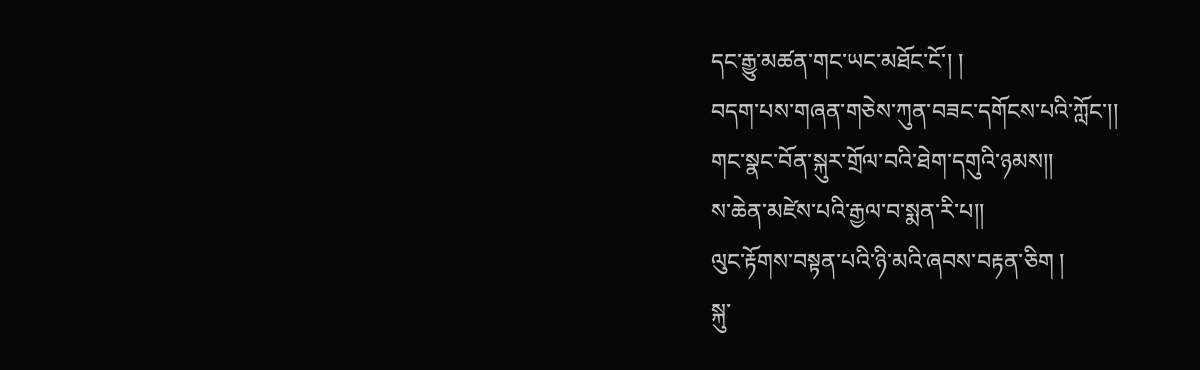དང་རྒྱུ་མཚན་གང་ཡང་མཐོང་ངོ་། །
བདག་པས་གཞན་གཅེས་ཀུན་བཟང་དགོངས་པའི་ཀློང་།།
གང་སྣང་བོན་སྐུར་གྲོལ་བའི་ཐེག་དགུའི་ཉམས།།
ས་ཆེན་མཛེས་པའི་རྒྱལ་བ་སྨན་རི་པ།།
ལུང་རྟོགས་བསྟན་པའི་ཉི་མའི་ཞབས་བརྟན་ཅིག །
སྐུ་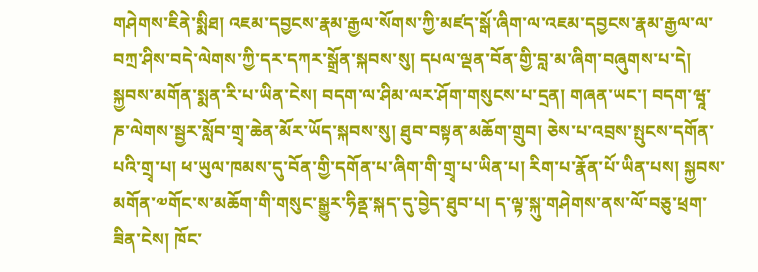གཤེགས་ཇིནེ་སྨིཐ། འཇམ་དབྱངས་རྣམ་རྒྱལ་སོགས་ཀྱི་མཛད་སྒོ་ཞིག་ལ་འཇམ་དབྱངས་རྣམ་རྒྱལ་ལ་བཀྲ་ཤིས་བདེ་ལེགས་ཀྱི་དར་དཀར་སྒྲོན་སྐབས་སུ། དཔལ་ལྡན་བོན་གྱི་བླ་མ་ཞིག་བཞུགས་པ་དེ། སྐྱབས་མགོན་སྨན་རི་པ་ཡིན་ངེས། བདག་ལ་ཤིམ་ལར་ཤོག་གསུངས་པ་དྲན། གཞན་ཡང་། བདག་ཝཱ་ཎ་ལེགས་སྦྱར་སློབ་གྲྭ་ཆེན་མོར་ཡོད་སྐབས་སུ། ཐུབ་བསྟན་མཆོག་གྲུབ། ཅེས་པ་འབྲས་སྤུངས་དགོན་པའི་གྲྭ་པ། ཕ་ཡུལ་ཁམས་དུ་བོན་གྱི་དགོན་པ་ཞིག་གི་གྲྭ་པ་ཡིན་པ། རིག་པ་རྣོན་པོ་ཡིན་པས། སྐྱབས་མགོན་༧གོང་ས་མཆོག་གི་གསུང་སྒྱུར་ཧིནྡ་སྐད་དུ་བྱེད་ཐུབ་པ། ད་ལྟ་སྐུ་གཤེགས་ནས་ལོ་བཅུ་ཕྲག་ཟིན་ངེས། ཁོང་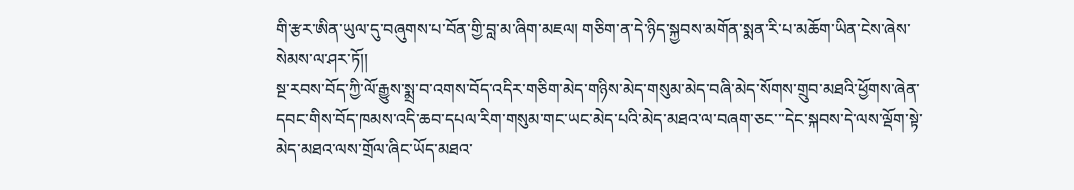གི་རྩར་ཨིན་ཡུལ་དུ་བཞུགས་པ་བོན་གྱི་བླ་མ་ཞིག་མཇལ། གཅིག་ན་དེ་ཉིད་སྐྱབས་མགོན་སྨན་རི་པ་མཆོག་ཡིན་ངེས་ཞེས་སེམས་ལ་ཤར་ཏོ།།
སྔ་རབས་བོད་ཀྱི་ལོ་རྒྱུས་སྨྲ་བ་འགས་བོད་འདིར་གཅིག་མེད་གཉིས་མེད་གསུམ་མེད་བཞི་མེད་སོགས་གྲུབ་མཐའི་ཕྱོགས་ཞེན་དབང་གིས་བོད་ཁམས་འདི་ཆབ་དཔལ་རིག་གསུམ་གང་ཡང་མེད་པའི་མེད་མཐའ་ལ་བཞག་ཅང་་་དེང་སྐབས་དེ་ལས་ལྡོག་སྟེ་མེད་མཐའ་ལས་གྲོལ་ཞིང་ཡོད་མཐའ་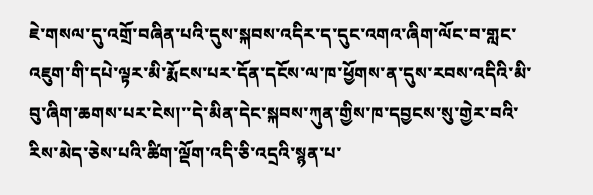ཇེ་གསལ་དུ་འགྲོ་བཞིན་པའི་དུས་སྐབས་འདིར་ད་དུང་འགའ་ཞིག་ལོང་བ་གླང་འཇུག་གི་དཔེ་ལྟར་མི་རྨོངས་པར་དོན་དངོས་ལ་ཁ་ཕྱོགས་ན་དུས་རབས་འདིའི་མི་བུ་ཞིག་ཆགས་པར་ངེས།་་དེ་མིན་དེང་སྐབས་ཀུན་གྱིས་ཁ་དབྱངས་སུ་གྱེར་བའི་རིས་མེད་ཅེས་པའི་ཚིག་ལྡོག་འདི་ཅི་འདྲའི་སྙན་པ་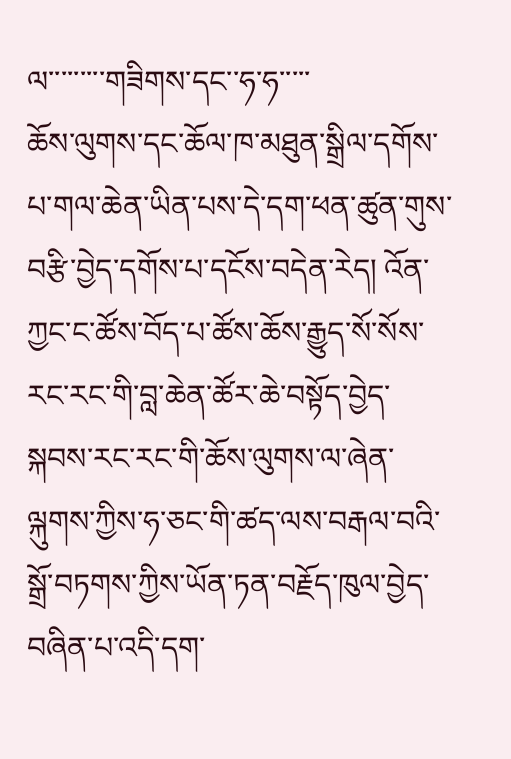ལ་་་་་་་་་གཟིགས་དང་་ཧ་ཧ་་་་་
ཆོས་ལུགས་དང་ཆོལ་ཁ་མཐུན་སྒྲིལ་དགོས་པ་གལ་ཆེན་ཡིན་པས་དེ་དག་ཕན་ཚུན་གུས་བརྩི་བྱེད་དགོས་པ་དངོས་བདེན་རེད། འོན་ཀྱང་ང་ཚོས་བོད་པ་ཚོས་ཆོས་རྒྱུད་སོ་སོས་རང་རང་གི་བླ་ཆེན་ཚོར་ཆེ་བསྟོད་བྱེད་སྐབས་རང་རང་གི་ཆོས་ལུགས་ལ་ཞེན་ལྐུགས་ཀྱིས་ཧ་ཅང་གི་ཚད་ལས་བརྒལ་བའི་སྒྲོ་བཏགས་ཀྱིས་ཡོན་ཏན་བརྗོད་ཁུལ་བྱེད་བཞིན་པ་འདི་དག་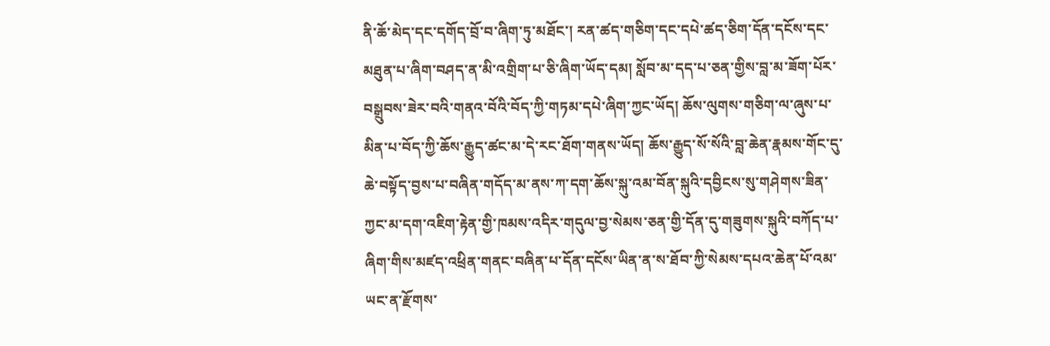ནི་ཆོ་མེད་དང་དགོད་བྲོ་བ་ཞིག་ཏུ་མཐོང་། རན་ཚད་གཅིག་དང་དཔེ་ཚད་ཅིག་དོན་དངོས་དང་མཐུན་པ་ཞིག་བཤད་ན་མི་འགྲིག་པ་ཅི་ཞིག་ཡོད་དམ། སློབ་མ་དད་པ་ཅན་གྱིས་བླ་མ་ཟོག་པོར་བསྒྲུབས་ཟེར་བའི་གནའ་བོའི་བོད་ཀྱི་གཏམ་དཔེ་ཞིག་ཀྱང་ཡོད། ཆོས་ལུགས་གཅིག་ལ་ཞུས་པ་མིན་པ་བོད་ཀྱི་ཆོས་རྒྱུད་ཚང་མ་དེ་རང་ཐོག་གནས་ཡོད། ཆོས་རྒྱུད་སོ་སོའི་བླ་ཆེན་རྣམས་གོང་དུ་ཆེ་བསྟོད་བྱས་པ་བཞིན་གདོད་མ་ནས་ཀ་དག་ཆོས་སྐུ་འམ་བོན་སྐུའི་དབྱིངས་སུ་གཤེགས་ཟིན་ཀྱང་མ་དག་འཇིག་རྟེན་གྱི་ཁམས་འདིར་གདུལ་བྱ་སེམས་ཅན་གྱི་དོན་དུ་གཟུགས་སྐུའི་བཀོད་པ་ཞིག་གིས་མཛད་འཕྲིན་གནང་བཞིན་པ་དོན་དངོས་ཡིན་ན་ས་ཐོབ་ཀྱི་སེམས་དཔའ་ཆེན་པོ་འམ་ཡང་ན་རྫོགས་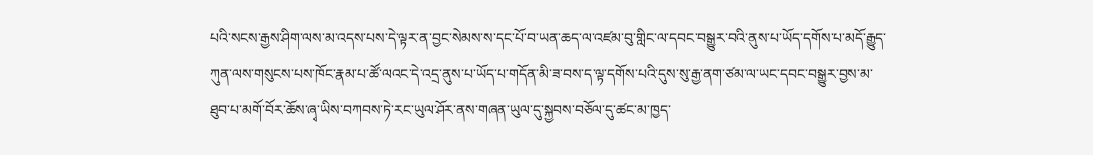པའི་སངས་རྒྱས་ཤིག་ལས་མ་འདས་པས་དེ་ལྟར་ན་བྱང་སེམས་ས་དང་པོ་བ་ཡན་ཆད་ལ་འཛམ་བུ་གླིང་ལ་དབང་བསྒྱུར་བའི་ནུས་པ་ཡོད་དགོས་པ་མདོ་རྒྱུད་ཀུན་ལས་གསུངས་པས་ཁོང་རྣམ་པ་ཚོ་ལའང་དེ་འདྲ་ནུས་པ་ཡོད་པ་གདོན་མི་ཟ་བས་ད་ལྟ་དགོས་པའི་དུས་སུ་རྒྱ་ནག་ཙམ་ལ་ཡང་དབང་བསྒྱུར་བྱས་མ་ཐུབ་པ་མགོ་བོར་ཆོས་ཞྭ་ཡིས་བཀབས་ཏེ་རང་ཡུལ་ཤོར་ནས་གཞན་ཡུལ་དུ་སྐྱབས་བཅོལ་དུ་ཚང་མ་ཁྱད་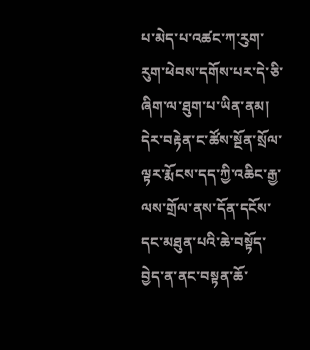པ་མེད་པ་འཚང་ཀ་ཪུག་རུག་ཕེབས་དགོས་པར་དེ་ཅི་ཞིག་ལ་ཐུག་པ་ཡིན་ནམ། དེར་བརྟེན་ང་ཚོས་སྔོན་སྲོལ་ལྟར་རྨོངས་དད་ཀྱི་འཆིང་རྒྱ་ལས་གྲོལ་ནས་དོན་དངོས་དང་མཐུན་པའི་ཆེ་བསྟོད་བྱེད་ན་ནང་བསྟན་ཆོ་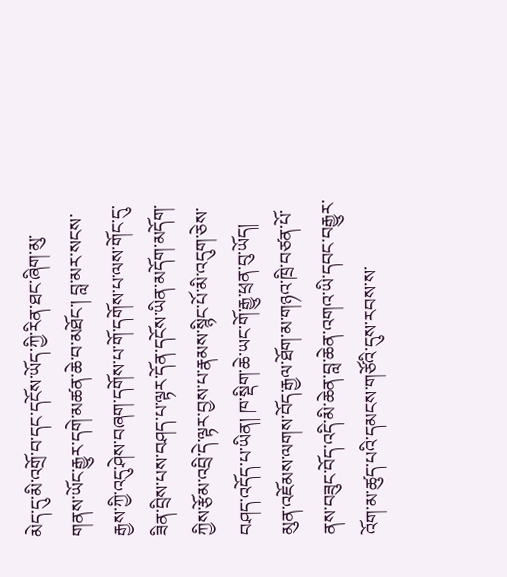མེད་དུ་མི་འགྲོ་བ་དང་དངོས་ཡོད་ཀྱི་རིན་ཐང་ཞིག་མུ་གནས་ཡོང་རྒྱུར་དགེ་མཚན་ཆེ་བ་མཐོང་། བླ་མར་སངས་རྒྱས་ཀྱི་འདུ་ཤེས་བཞག་དགོས་པ་གོ་དགོས་པ་ལས་གོང་དུ་ཟིན་བྲིས་པས་བཤད་པ་ལྟར་དོན་དངོས་ཡིན་མདོག་མདོག་ཀྱིས་རྩོམ་འབྲི་དེ་ལྟར་བྱས་པ་རྣམས་སྙིང་པོ་མི་འདུག་ཅེས་བཤད་འདོད་པ་ཡིན། ཁ་སྡིག་ཆེ་ཡང་གོ་རྒྱུ་ཕྲན་བུ་ཡོད།
མུན་འཇོམས་ལགས་བོད་རྒྱལ་ཐོག་མ་གཉའ་ཁྲི་བཙན་པོ་ནས་བཟུང་བོད་འདི་མི་ཆེན་བླ་ཆེན་འགའ་ཡི་དབང་བརྒྱུར་འོག་མ་ཚུད་པའི་དམངས་གཙོའི་དུས་རབས་ས་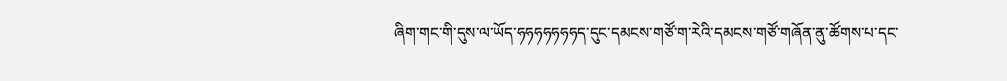ཞིག་གང་གི་དུས་ལ་ཡོད་ཧཧཧཧཧཧཧད་དུང་དམངས་གཙོ་ག་རེའི་དམངས་གཙོ་གཞོན་ནུ་ཚོགས་པ་དང་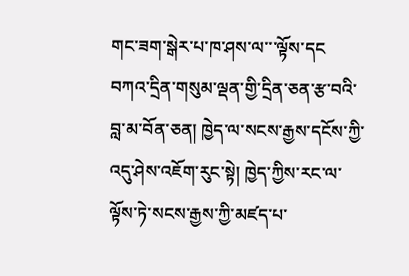གང་ཟག་སྒེར་པ་ཁ་ཤས་ལ་་་ལྟོས་དང
བཀའ་དྲིན་གསུམ་ལྡན་གྱི་དྲིན་ཅན་རྩ་བའི་བླ་མ་བོན་ཅན། ཁྱེད་ལ་སངས་རྒྱས་དངོས་ཀྱི་འདུ་ཤེས་འཇོག་རུང་སྟེ། ཁྱེད་ཀྱིས་རང་ལ་ལྟོས་ཏེ་སངས་རྒྱས་ཀྱི་མཛད་པ་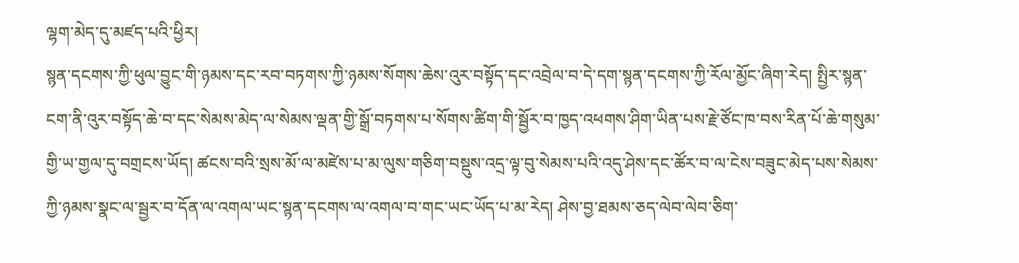ལྷག་མེད་དུ་མཛད་པའི་ཕྱིར།
སྙན་དངགས་ཀྱི་ཕུལ་བྱུང་གི་ཉམས་དང་རབ་བཏགས་ཀྱི་ཉམས་སོགས་ཆེས་འུར་བསྟོད་དང་འབྲེལ་བ་དེ་དག་སྙན་དངགས་ཀྱི་རོལ་མྱོང་ཞིག་རེད། སྤྱིར་སྙན་ངག་ནི་འུར་བསྟོད་ཆེ་བ་དང་སེམས་མེད་ལ་སེམས་ལྡན་གྱི་སྒྲོ་བཏགས་པ་སོགས་ཚིག་གི་སྦྱོར་བ་ཁྱད་འཕགས་ཤིག་ཡིན་པས་རྗེ་ཙོང་ཁ་བས་རིན་པོ་ཆེ་གསུམ་གྱི་ཡ་གྱལ་དུ་བགྲངས་ཡོད། ཚངས་བའི་སྲས་མོ་ལ་མཛེས་པ་མ་ལུས་གཅིག་བསྡུས་འདྲ་ལྟ་བུ་སེམས་པའི་འདུ་ཤེས་དང་ཚོར་བ་ལ་ངེས་བཟུང་མེད་པས་སེམས་ཀྱི་ཉམས་སྣང་ལ་སྦྱར་བ་དོན་ལ་འགལ་ཡང་སྙན་དངགས་ལ་འགལ་བ་གང་ཡང་ཡོད་པ་མ་རེད། ཤེས་བྱ་ཐམས་ཅད་ལེབ་ལེབ་ཅིག་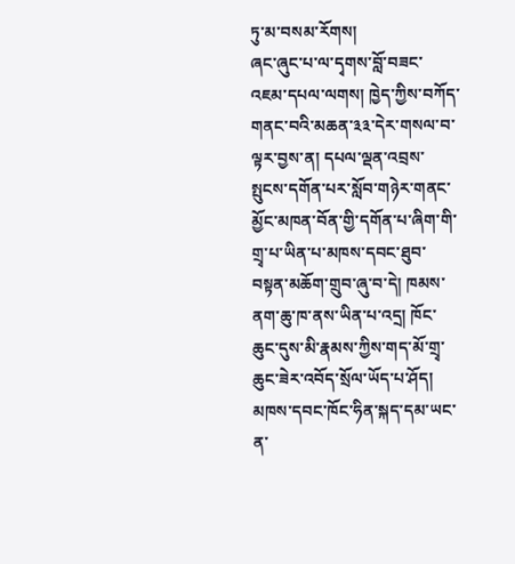ཏུ་མ་བསམ་རོགས།
ཞང་ཞུང་པ་ལ་དྭགས་བློ་བཟང་འཇམ་དཔལ་ལགས། ཁྱེད་ཀྱིས་བཀོད་གནང་བའི་མཆན་༣༣་དེར་གསལ་བ་ལྟར་བྱས་ན། དཔལ་ལྡན་འབྲས་སྤུངས་དགོན་པར་སློབ་གཉེར་གནང་མྱོང་མཁན་བོན་གྱི་དགོན་པ་ཞིག་གི་གྲྭ་པ་ཡིན་པ་མཁས་དབང་ཐུབ་བསྟན་མཆོག་གྲུབ་ཞུ་བ་དེ། ཁམས་ནག་ཆུ་ཁ་ནས་ཡིན་པ་འདྲ། ཁོང་ཆུང་དུས་མི་རྣམས་ཀྱིས་གད་མོ་གྲྭ་ཆུང་ཟེར་འབོད་སྲོལ་ཡོད་པ་ཤོད། མཁས་དབང་ཁོང་ཧིན་སྐད་དམ་ཡང་ན་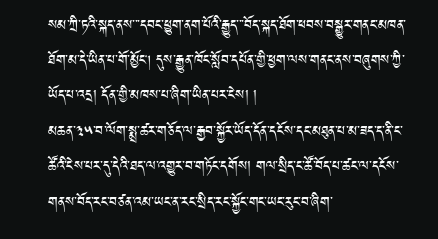སམ་ཀྲི་ཏའི་སྐད་ནས་་་དབང་ཕྱུག་ནག་པོའི་རྒྱུད་་་བོད་སྐད་ཐོག་ཕབས་བསྒྱུར་གནང་མཁན་ཐོག་མ་དེ་ཡིན་པ་གོ་མྱོང། དུས་རྒྱུན་ཁོང་སློབ་དཔོན་གྱི་ཕྱག་ལས་གནང་ནས་བཞུགས་ཀྱི་ཡོད་པ་འདྲ། དོན་གྱི་མཁས་པ་ཞིག་ཡིན་པར་ངེས། །
མཆན་༣༥་བ་ལོག་སྨྲ་ཚར་གཅོད་ལ་རྒྱབ་སྐྱོར་ཡོད་དོན་དངོས་དང་མཐུན་པ་མ་ཟད་ད་ནི་ང་ཚོའི་ངེས་པར་དུ་དེའི་ཐད་ལ་འགྱུར་བ་གཏོང་དགོས། གལ་སྲིད་ང་ཚོ་བོད་པ་ཚང་ལ་དངོས་གནས་བོད་རང་བཙན་འམ་ཡང་ན་རང་སྲིད་རང་སྐྱོང་གང་ཡང་རུང་བ་ཞིག་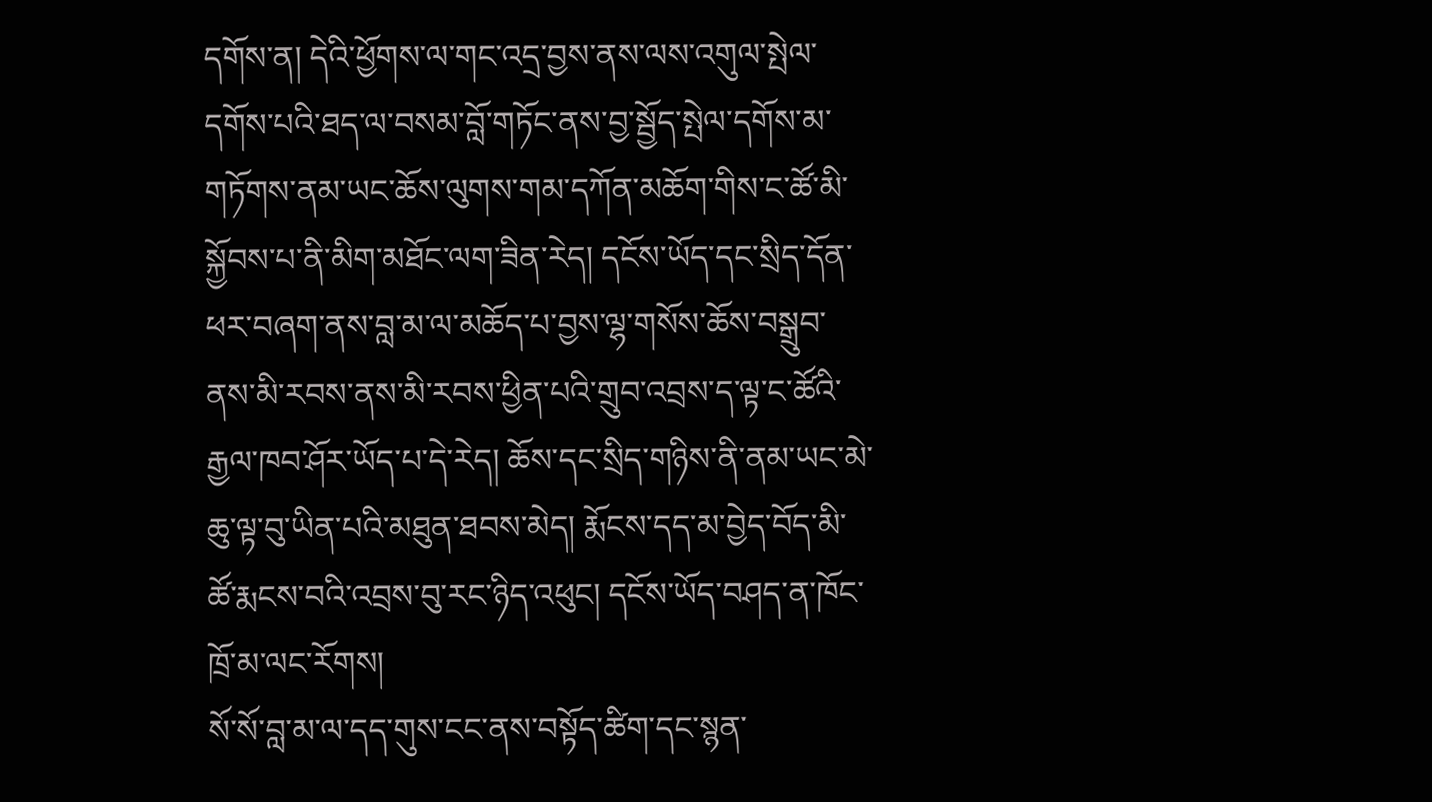དགོས་ན། དེའི་ཕྱོགས་ལ་གང་འདྲ་བྱས་ནས་ལས་འགུལ་སྤེལ་དགོས་པའི་ཐད་ལ་བསམ་བློ་གཏོང་ནས་བྱ་སྦྱོད་སྤེལ་དགོས་མ་གཏོགས་ནམ་ཡང་ཆོས་ལུགས་གམ་དཀོན་མཆོག་གིས་ང་ཚོ་མི་སྐྱོབས་པ་ནི་མིག་མཐོང་ལག་ཟིན་རེད། དངོས་ཡོད་དང་སྲིད་དོན་ཕར་བཞག་ནས་བླ་མ་ལ་མཆོད་པ་བྱས་ལྷ་གསོས་ཆོས་བསྒྲུབ་ནས་མི་རབས་ནས་མི་རབས་ཕྱིན་པའི་གྲུབ་འབྲས་ད་ལྟ་ང་ཚོའི་རྒྱལ་ཁབ་ཤོར་ཡོད་པ་དེ་རེད། ཆོས་དང་སྲིད་གཉིས་ནི་ནམ་ཡང་མེ་ཆུ་ལྟ་བུ་ཡིན་པའི་མཐུན་ཐབས་མེད། རྨོངས་དད་མ་བྱེད་བོད་མི་ཚོ་རྨངས་བའི་འབྲས་བུ་རང་ཉིད་འཕུང། དངོས་ཡོད་བཤད་ན་ཁོང་ཁྲོ་མ་ལང་རོགས།
སོ་སོ་བླ་མ་ལ་དད་གུས་ངང་ནས་བསྟོད་ཚིག་དང་སྙན་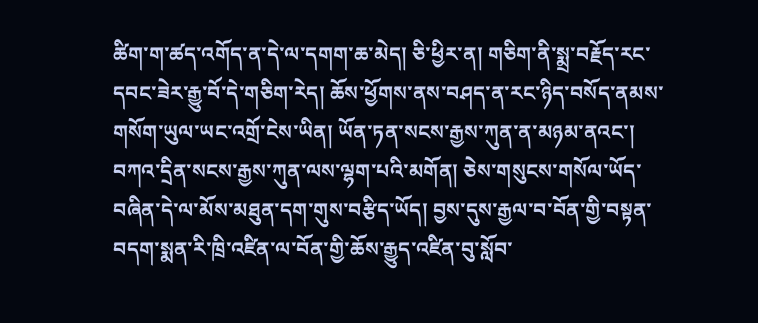ཚིག་ག་ཚད་འགོད་ན་དེ་ལ་དགག་ཆ་མེད། ཅི་ཕྱིར་ན། གཅིག་ནི་སྨྲ་བརྗོད་རང་དབང་ཟེར་རྒྱུ་བོ་དེ་གཅིག་རེད། ཆོས་ཕྱོགས་ནས་བཤད་ན་རང་ཉིད་བསོད་ནམས་གསོག་ཡུལ་ཡང་འགྲོ་ངེས་ཡིན། ཡོན་ཏན་སངས་རྒྱས་ཀུན་ན་མཉམ་ནའང་། བཀའ་དྲིན་སངས་རྒྱས་ཀུན་ལས་ལྷག་པའི་མགོན། ཅེས་གསུངས་གསོལ་ཡོད་བཞིན་དེ་ལ་མོས་མཐུན་དག་གུས་བརྩིད་ཡོད། བྱས་དུས་རྒྱལ་བ་བོན་གྱི་བསྟན་བདག་སྨན་རི་ཁྲི་འཛིན་ལ་བོན་གྱི་ཆོས་རྒྱུད་འཛིན་བུ་སློབ་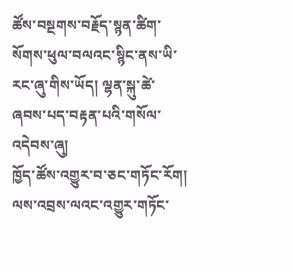ཚོས་བསྔགས་བརྗོད་སྙན་ཚིག་སོགས་ཕུལ་བལའང་སྙིང་ནས་ཡི་རང་ཞུ་གིས་ཡོད། ལྷན་སྐུ་ཚེ་ཞབས་པད་བརྟན་པའི་གསོལ་འདེབས་ཞུ།
ཁྱོད་ཚོས་འགྱུར་བ་ཅང་གཏོང་རོག། ལས་འབྲས་ལའང་འགྱུར་གཏོང་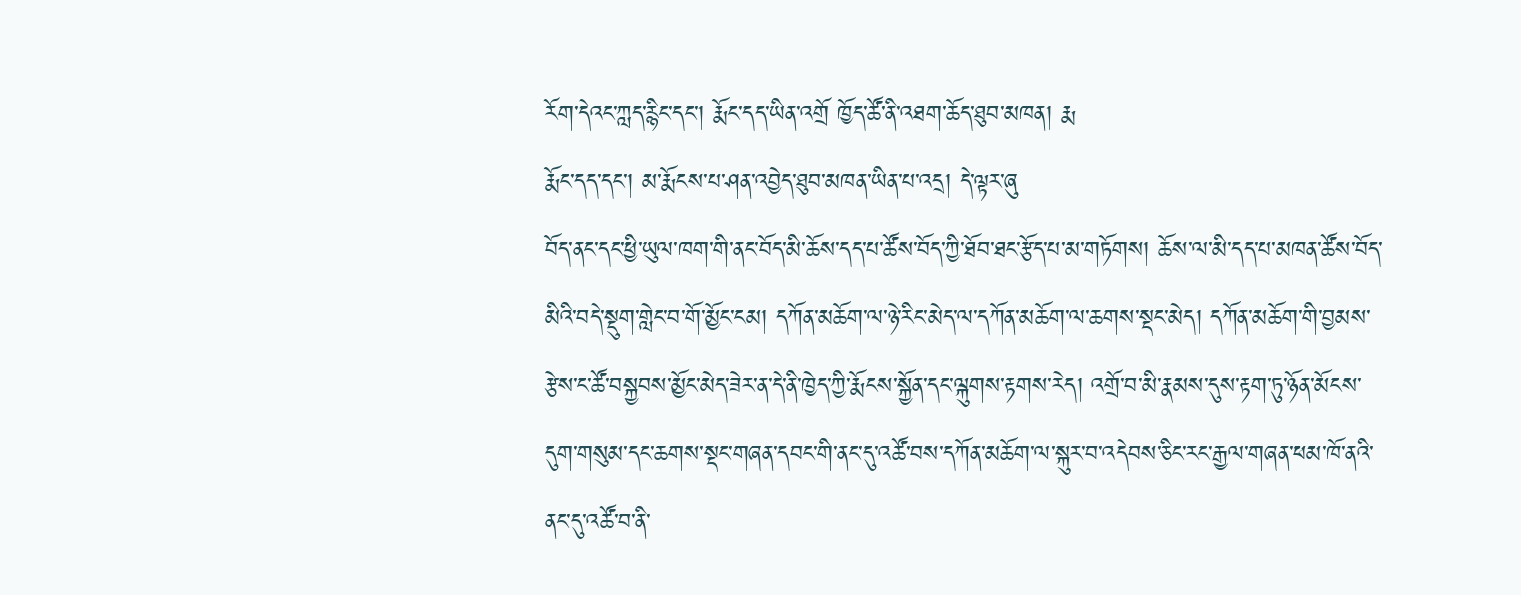རོག་དེའང་ཀླད་རྙིང་དང་། རྨོང་དད་ཡིན་འགྲོ ཁྱོད་ཚོ་ནི་འཐག་ཆོད་ཐུབ་མཁན། རྨ
རྨོང་དད་དང་། མ་རྨོངས་པ་ཤན་འབྱེད་ཐུབ་མཁན་ཡིན་པ་འདྲ། དེ་ལྟར་ཞུ
བོད་ནང་དང་ཕྱི་ཡུལ་ཁག་གི་ནང་བོད་མི་ཆོས་དད་པ་ཚོས་བོད་ཀྱི་ཐོབ་ཐང་རྩོད་པ་མ་གཏོགས། ཆོས་ལ་མི་དད་པ་མཁན་ཚོས་བོད་མིའི་བདེ་སྡུག་གླེང་བ་གོ་མྱོང་ངམ། དཀོན་མཆོག་ལ་ཉེ་རིང་མེད་ལ་དཀོན་མཆོག་ལ་ཆགས་སྡང་མེད། དཀོན་མཆོག་གི་བྱམས་རྩེས་ང་ཚོ་བསྐྱབས་མྱོང་མེད་ཟེར་ན་དེ་ནི་ཁྱེད་ཀྱི་རྨོངས་སྐྱོན་དང་ལྐུགས་རྟགས་རེད། འགྲོ་བ་མི་རྣམས་དུས་རྟག་ཏུ་ཉོན་མོངས་དུག་གསུམ་དང་ཆགས་སྡང་གཞན་དབང་གི་ནང་དུ་འཚོ་བས་དཀོན་མཆོག་ལ་སྐུར་བ་འདེབས་ཅིང་རང་རྒྱལ་གཞན་ཕམ་ཁོ་ནའི་ནང་དུ་འཚོ་བ་ནི་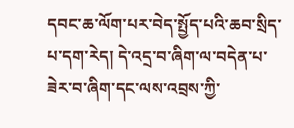དབང་ཆ་ལོག་པར་བེད་སྤྱོད་པའི་ཆབ་སྲིད་པ་དག་རེད། དེ་འདྲ་བ་ཞིག་ལ་བདེན་པ་ཟེར་བ་ཞིག་དང་ལས་འབྲས་ཀྱི་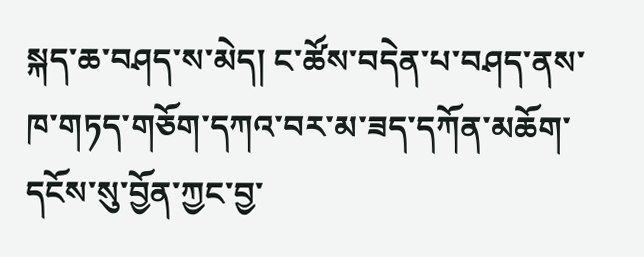སྐད་ཆ་བཤད་ས་མེད། ང་ཚོས་བདེན་པ་བཤད་ནས་ཁ་གཏད་གཅོག་དཀའ་བར་མ་ཟད་དཀོན་མཆོག་དངོས་སུ་བྱོན་ཀྱང་བྱ་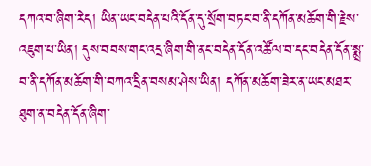དཀའ་བ་ཞིག་རེད། ཡིན་ཡང་བདེན་པའི་དོན་དུ་སྲོག་བཏང་བ་ནི་དཀོན་མཆོག་གི་རྗེས་འཇུག་པ་ཡིན། དུས་བབས་གང་འདྲ་ཞིག་གི་ནང་བདེན་དོན་འཚོལ་བ་དང་བདེན་དོན་སྨྲ་བ་ནི་དཀོན་མཆོག་གི་བཀའ་དྲིན་བསམ་ཤེས་ཡིན། དཀོན་མཆོག་ཟེར་ན་ཡང་མཐར་ཐུག་ན་བདེན་དོན་ཞིག་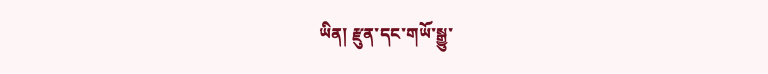ཡིན། རྫུན་དང་གཡོ་སྒྱུ་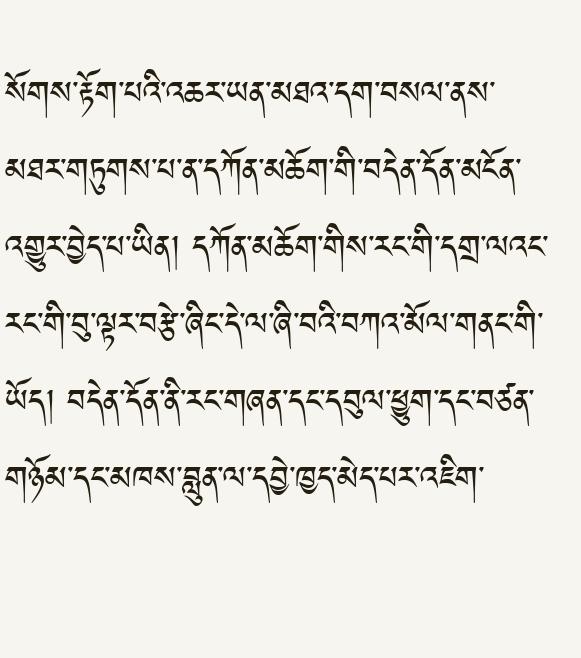སོགས་རྟོག་པའི་འཆར་ཡན་མཐའ་དག་བསལ་ནས་མཐར་གཏུགས་པ་ན་དཀོན་མཆོག་གི་བདེན་དོན་མངོན་འགྱུར་བྱེད་པ་ཡིན། དཀོན་མཆོག་གིས་རང་གི་དགྲ་ལའང་རང་གི་བུ་ལྟར་བརྩེ་ཞིང་དེ་ལ་ཞི་བའི་བཀའ་མོལ་གནང་གི་ཡོད། བདེན་དོན་ནི་རང་གཞན་དང་དབུལ་ཕྱུག་དང་བཙན་གཉོམ་དང་མཁས་བླུན་ལ་དབྱེ་ཁྱད་མེད་པར་འཇིག་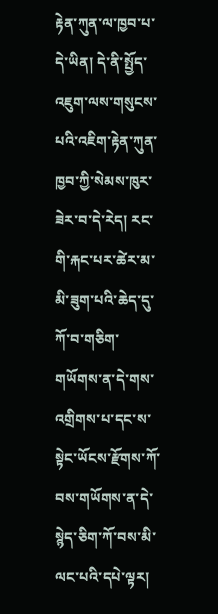རྟེན་ཀུན་ལ་ཁྱབ་པ་དེ་ཡིན། དེ་ནི་སྤྱོད་འཇུག་ལས་གསུངས་པའི་འཇིག་རྟེན་ཀུན་ཁྱབ་ཀྱི་སེམས་ཁུར་ཟེར་བ་དེ་རེད། རང་གི་རྐང་པར་ཚེར་མ་མི་ཟུག་པའི་ཆེད་དུ་ཀོ་བ་གཅིག་གཡོགས་ན་དེ་གས་འགྲིགས་པ་དང་ས་སྟེང་ཡོངས་རྫོགས་ཀོ་བས་གཡོགས་ན་དེ་སྙེད་ཅིག་ཀོ་བས་མི་ལང་པའི་དཔེ་ལྟར།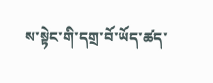ས་སྟེང་གི་དགྲ་བོ་ཡོད་ཚད་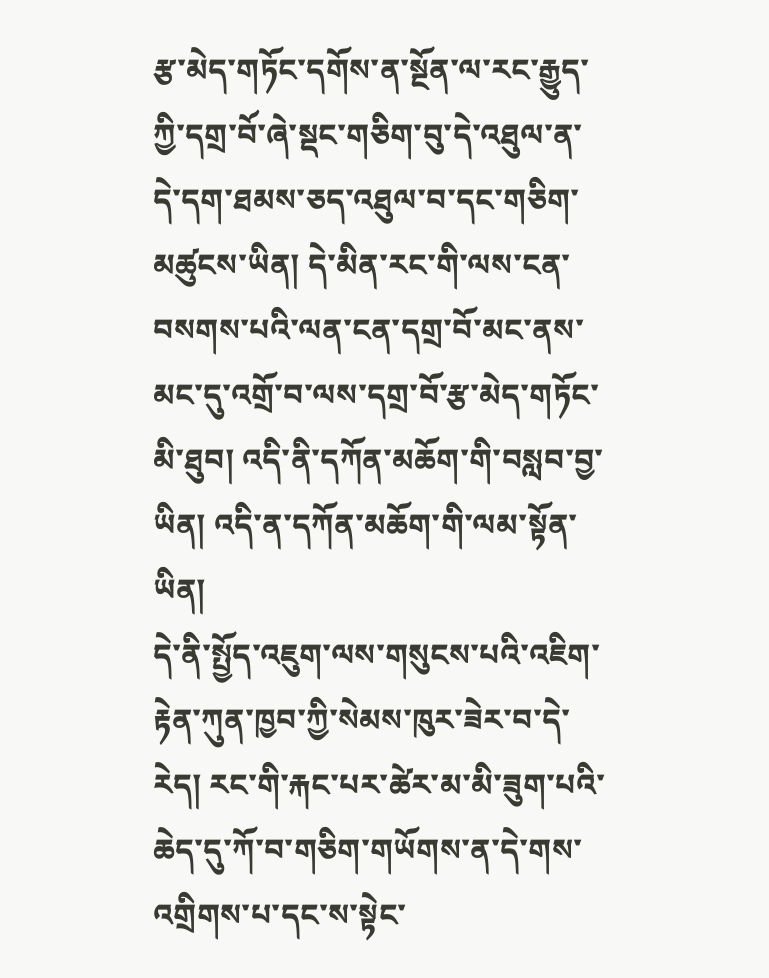རྩ་མེད་གཏོང་དགོས་ན་སྔོན་ལ་རང་རྒྱུད་ཀྱི་དགྲ་བོ་ཞེ་སྡང་གཅིག་བུ་དེ་འཐུལ་ན་དེ་དག་ཐམས་ཅད་འཐུལ་བ་དང་གཅིག་མཚུངས་ཡིན། དེ་མིན་རང་གི་ལས་ངན་བསགས་པའི་ལན་ངན་དགྲ་བོ་མང་ནས་མང་དུ་འགྲོ་བ་ལས་དགྲ་བོ་རྩ་མེད་གཏོང་མི་ཐུབ། འདི་ནི་དཀོན་མཆོག་གི་བསླབ་བྱ་ཡིན། འདི་ན་དཀོན་མཆོག་གི་ལམ་སྟོན་ཡིན།
དེ་ནི་སྤྱོད་འཇུག་ལས་གསུངས་པའི་འཇིག་རྟེན་ཀུན་ཁྱབ་ཀྱི་སེམས་ཁུར་ཟེར་བ་དེ་རེད། རང་གི་རྐང་པར་ཚེར་མ་མི་ཟུག་པའི་ཆེད་དུ་ཀོ་བ་གཅིག་གཡོགས་ན་དེ་གས་འགྲིགས་པ་དང་ས་སྟེང་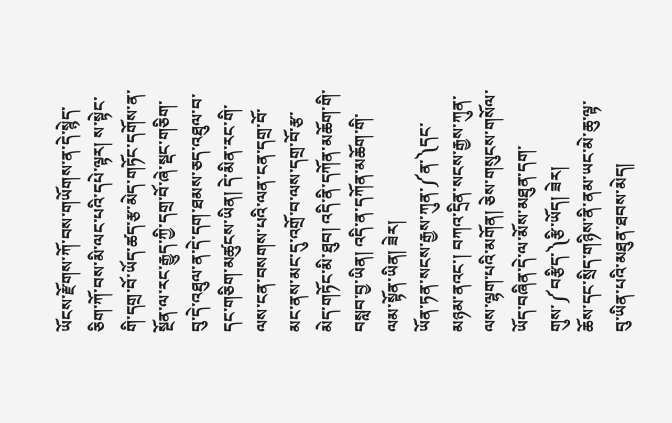ཡོངས་རྫོགས་ཀོ་བས་གཡོགས་ན་དེ་སྙེད་ཅིག་ཀོ་བས་མི་ལང་པའི་དཔེ་ལྟར། ས་སྟེང་གི་དགྲ་བོ་ཡོད་ཚད་རྩ་མེད་གཏོང་དགོས་ན་སྔོན་ལ་རང་རྒྱུད་ཀྱི་དགྲ་བོ་ཞེ་སྡང་གཅིག་བུ་དེ་འཐུལ་ན་དེ་དག་ཐམས་ཅད་འཐུལ་བ་དང་གཅིག་མཚུངས་ཡིན། དེ་མིན་རང་གི་ལས་ངན་བསགས་པའི་ལན་ངན་དགྲ་བོ་མང་ནས་མང་དུ་འགྲོ་བ་ལས་དགྲ་བོ་རྩ་མེད་གཏོང་མི་ཐུབ། འདི་ནི་དཀོན་མཆོག་གི་བསླབ་བྱ་ཡིན། འདི་ན་དཀོན་མཆོག་གི་ལམ་སྟོན་ཡིན། ཟེར།
ཡོན་ཏན་སངས་རྒྱས་ཀུན་༼ན་༽དང་མཉམ་ནའང་། བཀའ་དྲིན་སངས་རྒྱས་ཀུན་ལས་ལྷག་པའི་མགོན། ཅེས་གསུངས་གསོལ་ཡོད་བཞིན་དེ་ལ་མོས་མཐུན་དག་གུས་༼བརྩིད་༽རྩི་ཡོད། ཟེར།
ཆོས་དང་སྲིད་གཉིས་ནི་ནམ་ཡང་མེ་ཆུ་ལྟ་བུ་ཡིན་པའི་མཐུན་ཐབས་མེད།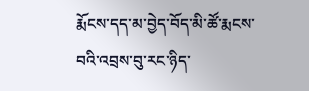རྨོངས་དད་མ་བྱེད་བོད་མི་ཚོ་རྨངས་བའི་འབྲས་བུ་རང་ཉིད་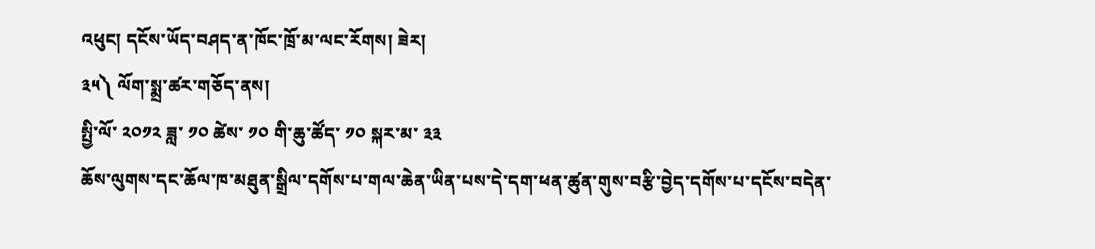འཕུང། དངོས་ཡོད་བཤད་ན་ཁོང་ཁྲོ་མ་ལང་རོགས། ཟེར།
༣༥༽ ལོག་སྨྲ་ཚར་གཅོད་ནས།
སྤྱི་ལོ་ ༢༠༡༢ ཟླ་ ༡༠ ཚེས་ ༡༠ གི་ཆུ་ཚོད་ ༡༠ སྐར་མ་ ༣༣
ཆོས་ལུགས་དང་ཆོལ་ཁ་མཐུན་སྒྲིལ་དགོས་པ་གལ་ཆེན་ཡིན་པས་དེ་དག་ཕན་ཚུན་གུས་བརྩི་བྱེད་དགོས་པ་དངོས་བདེན་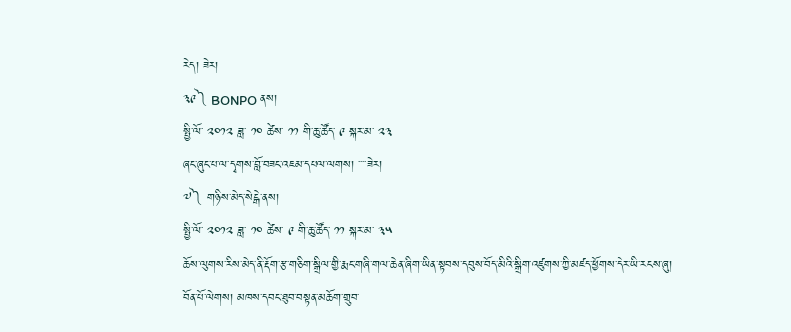རེད། ཟེར།
༣༩༽ BONPO ནས།
སྤྱི་ལོ་ ༢༠༡༢ ཟླ་ ༡༠ ཚེས་ ༡༡ གི་ཆུ་ཚོད་ ༩ སྐར་མ་ ༢༣
ཞང་ཞུང་པ་ལ་དྭགས་བློ་བཟང་འཇམ་དཔལ་ལགས། ་་་་ཟེར།
༧༽ གཉིས་མེད་སེངྒེ་ནས།
སྤྱི་ལོ་ ༢༠༡༢ ཟླ་ ༡༠ ཚེས་ ༩ གི་ཆུ་ཚོད་ ༡༡ སྐར་མ་ ༣༥
ཆོས་ལུགས་རིས་མེད་ནི་རྡོག་རྩ་གཅིག་སྒྲིལ་གྱི་རྨང་གཞི་གལ་ཆེན་ཞིག་ཡིན་སྟབས་དབུས་བོད་མིའི་སྒྲིག་འཛུགས་ཀྱི་མཛད་ཕྱོགས་དེར་ཡི་རངས་ཞུ།
བོན་པོ་ལེགས། མཁས་དབང་ཐུབ་བསྟན་མཆོག་གྲུབ་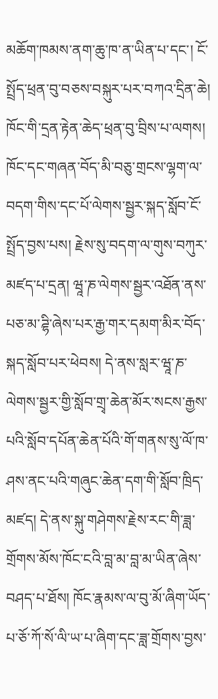མཆོག་ཁམས་ནག་ཆུ་ཁ་ན་ཡིན་པ་དང་། ངོ་སྤྲོད་ཕྲན་བུ་བཅས་བསྐུར་པར་བཀའ་དྲིན་ཆེ། ཁོང་གི་དྲན་རྟེན་ཆེད་ཕྲན་བུ་བྲིས་པ་ལགས། ཁོང་དང་གཞན་བོད་མི་བཅུ་གྲངས་ལྷག་ལ་བདག་གིས་དང་པོ་ལེགས་སྦྱར་སྐད་སློབ་ངོ་སྤྲོད་བྱས་པས། རྗེས་སུ་བདག་ལ་གུས་བཀུར་མཛད་པ་དྲན། ཝཱ་ཎ་ལེགས་སྦྱར་འཐོན་ནས་པཅ་མ་ཌྷི་ཞེས་པར་རྒྱ་གར་དམག་མིར་བོད་སྐད་སློབ་པར་ཕེབས། དེ་ནས་སླར་ཝཱ་ཎ་ལེགས་སྦྱར་གྱི་སློབ་གྲྭ་ཆེན་མོར་སངས་རྒྱས་པའི་སློབ་དཔོན་ཆེན་པོའི་གོ་གནས་སུ་ལོ་ཁ་ཤས་ནང་པའི་གཞུང་ཆེན་དག་གི་སློབ་ཁྲིད་མཛད། དེ་ནས་སྐུ་གཤེགས་རྗེས་རང་གི་ཟླ་གྲོགས་མོས་ཁོང་ངའི་བླ་མ་བླ་མ་ཡིན་ཞེས་བཤད་པ་ཐོས། ཁོང་རྣམས་ལ་བུ་མོ་ཞིག་ཡོད་པ་ཅོ་ཀོ་སོ་ལི་ཡ་པ་ཞིག་དང་ཟླ་གྲོགས་བྱས་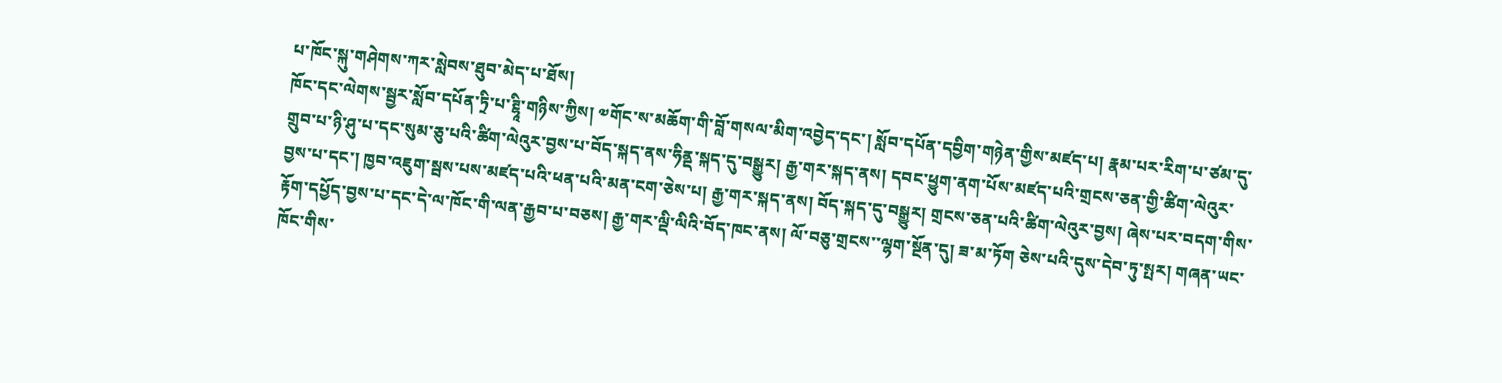པ་ཁོང་སྐུ་གཤེགས་ཀར་སླེབས་ཐུབ་མེད་པ་ཐོས།
ཁོང་དང་ལེགས་སྦྱར་སློབ་དཔོན་ཏྲི་པ་ཊྷཱི་གཉིས་ཀྱིས། ༧གོང་ས་མཆོག་གི་བློ་གསལ་མིག་འབྱེད་དང་། སློབ་དཔོན་དབྱིག་གཉེན་གྱིས་མཛད་པ། རྣམ་པར་རིག་པ་ཙམ་དུ་གྲུབ་པ་ཉི་ཤུ་པ་དང་སུམ་ཅུ་པའི་ཚིག་ལེའུར་བྱས་པ་བོད་སྐད་ནས་ཧིནྡ་སྐད་དུ་བསྒྱུར། རྒྱ་གར་སྐད་ནས། དབང་ཕྱུག་ནག་པོས་མཛད་པའི་གྲངས་ཅན་གྱི་ཚིག་ལེའུར་བྱས་པ་དང་། ཁྱབ་འཇུག་སྦས་པས་མཛད་པའི་ཕན་པའི་མན་ངག་ཅེས་པ། རྒྱ་གར་སྐད་ནས། བོད་སྐད་དུ་བསྒྱུར། གྲངས་ཅན་པའི་ཚིག་ལེའུར་བྱས། ཞེས་པར་བདག་གིས་རྟོག་དཔྱོད་བྱས་པ་དང་དེ་ལ་ཁོང་གི་ལན་རྒྱབ་པ་བཅས། རྒྱ་གར་ལྡི་ལིའི་བོད་ཁང་ནས། ལོ་བཅུ་གྲངས་་ལྷག་སྔོན་དུ། ཟ་མ་ཏོག ཅེས་པའི་དུས་དེབ་ཏུ་སྤར། གཞན་ཡང་ཁོང་གིས་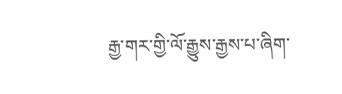རྒྱ་གར་གྱི་ལོ་རྒྱུས་རྒྱས་པ་ཞིག་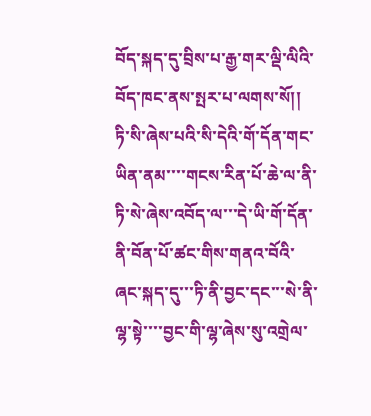བོད་སྐད་དུ་བྲིས་པ་རྒྱ་གར་ལྡི་ལིའི་བོད་ཁང་ནས་སྤར་པ་ལགས་སོ།།
ཏི་སི་ཞེས་པའི་སི་དེའི་གོ་དོན་གང་ཡིན་ནམ་་་་གངས་རིན་པོ་ཆེ་ལ་ནི་ཏི་སེ་ཞེས་འབོད་ལ་་་དེ་ཡི་གོ་དོན་ནི་བོན་པོ་ཚང་གིས་གནའ་བོའི་ཞང་སྐད་དུ་་་ཏི་ནི་བྱང་དང་་་སེ་ནི་ལྷ་སྟེ་་་་བྱང་གི་ལྷ་ཞེས་སུ་འགྲེལ་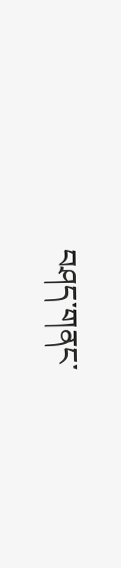བཤད་གནང་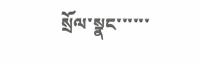སྲོལ་སྣང་་་་་་